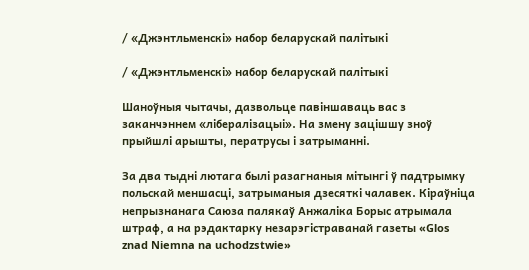/ «Джэнтльменскі» набор беларускай палітыкі

/ «Джэнтльменскі» набор беларускай палітыкі

Шаноўныя чытачы, дазвольце павіншаваць вас з заканчэннем «лібералізацыі». На змену зацішшу зноў прыйшлі арышты, ператрусы і затрыманні.

За два тыдні лютага былі разагнаныя мітынгі ў падтрымку польскай меншасці, затрыманыя дзесяткі чалавек. Кіраўніца непрызнанага Саюза палякаў Анжаліка Борыс атрымала штраф, а на рэдактарку незарэгістраванай газеты «Glos znad Niemna na uchodzstwie»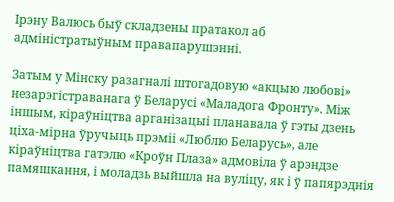Ірэну Валюсь быў складзены пратакол аб адміністратыўным правапарушэнні.

Затым у Мінску разагналі штогадовую «акцыю любові» незарэгістраванага ў Беларусі «Маладога Фронту». Між іншым, кіраўніцтва арганізацыі планавала ў гэты дзень ціха-мірна ўручыць прэміі «Люблю Беларусь», але кіраўніцтва гатэлю «Кроўн Плаза» адмовіла ў арэндзе памяшкання, і моладзь выйшла на вуліцу, як і ў папярэднія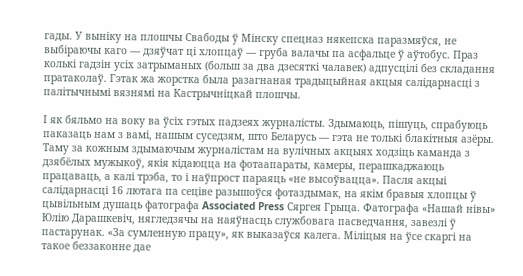гады. У выніку на плошчы Свабоды ў Мінску спецназ някепска паразмяўся, не выбіраючы каго — дзяўчат ці хлопцаў — груба валачы па асфальце ў аўтобус. Праз колькі гадзін усіх затрыманых (больш за два дзесяткі чалавек) адпусцілі без складання пратаколаў. Гэтак жа жорстка была разагнаная традыцыйная акцыя салідарнасці з палітычнымі вязнямі на Кастрычніцкай плошчы.

І як бяльмо на воку ва ўсіх гэтых падзеях журналісты. Здымаюць, пішуць, спрабуюць паказаць нам з вамі, нашым суседзям, што Беларусь — гэта не толькі блакітныя азёры. Таму за кожным здымаючым журналістам на вулічных акцыях ходзіць каманда з дзябёлых мужыкоў, якія кідаюцца на фотаапараты, камеры, перашкаджаюць працаваць, а калі трэба, то і наўпрост параяць «не высоўвацца». Пасля акцыі салідарнасці 16 лютага па сеціве разышоўся фотаздымак, на якім бравыя хлопцы ў цывільным душаць фатографа Associated Press Сяргея Грыца. Фатографа «Нашай нівы» Юлію Дарашкевіч, нягледзячы на наяўнасць службовага пасведчання, завезлі ў пастарунак. «За сумленную працу», як выказаўся калега. Міліцыя на ўсе скаргі на такое беззаконне дае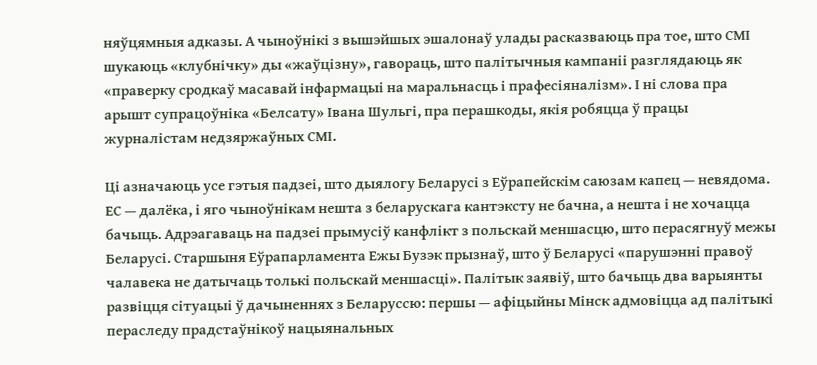няўцямныя адказы. А чыноўнікі з вышэйшых эшалонаў улады расказваюць пра тое, што СМІ шукаюць «клубнічку» ды «жаўцізну», гавораць, што палітычныя кампаніі разглядаюць як «праверку сродкаў масавай інфармацыі на маральнасць і прафесіяналізм». І ні слова пра арышт супрацоўніка «Белсату» Івана Шульгі, пра перашкоды, якія робяцца ў працы журналістам недзяржаўных СМІ.

Ці азначаюць усе гэтыя падзеі, што дыялогу Беларусі з Еўрапейскім саюзам капец — невядома. ЕС — далёка, і яго чыноўнікам нешта з беларускага кантэксту не бачна, а нешта і не хочацца бачыць. Адрэагаваць на падзеі прымусіў канфлікт з польскай меншасцю, што перасягнуў межы Беларусі. Старшыня Еўрапарламента Ежы Бузэк прызнаў, што ў Беларусі «парушэнні правоў чалавека не датычаць толькі польскай меншасці». Палітык заявіў, што бачыць два варыянты развіцця сітуацыі ў дачыненнях з Беларуссю: першы — афіцыйны Мінск адмовіцца ад палітыкі пераследу прадстаўнікоў нацыянальных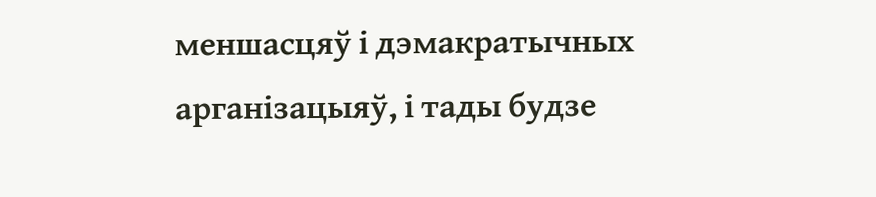меншасцяў і дэмакратычных арганізацыяў, і тады будзе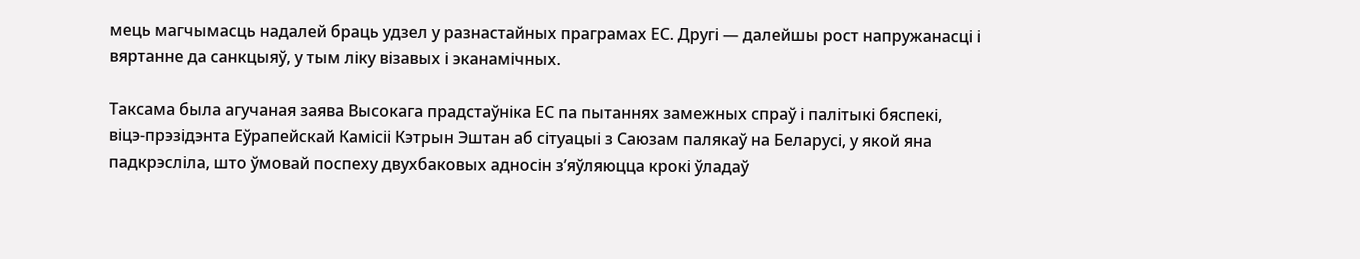мець магчымасць надалей браць удзел у разнастайных праграмах ЕС. Другі — далейшы рост напружанасці і вяртанне да санкцыяў, у тым ліку візавых і эканамічных.

Таксама была агучаная заява Высокага прадстаўніка ЕС па пытаннях замежных спраў і палітыкі бяспекі, віцэ-прэзідэнта Еўрапейскай Камісіі Кэтрын Эштан аб сітуацыі з Саюзам палякаў на Беларусі, у якой яна падкрэсліла, што ўмовай поспеху двухбаковых адносін з’яўляюцца крокі ўладаў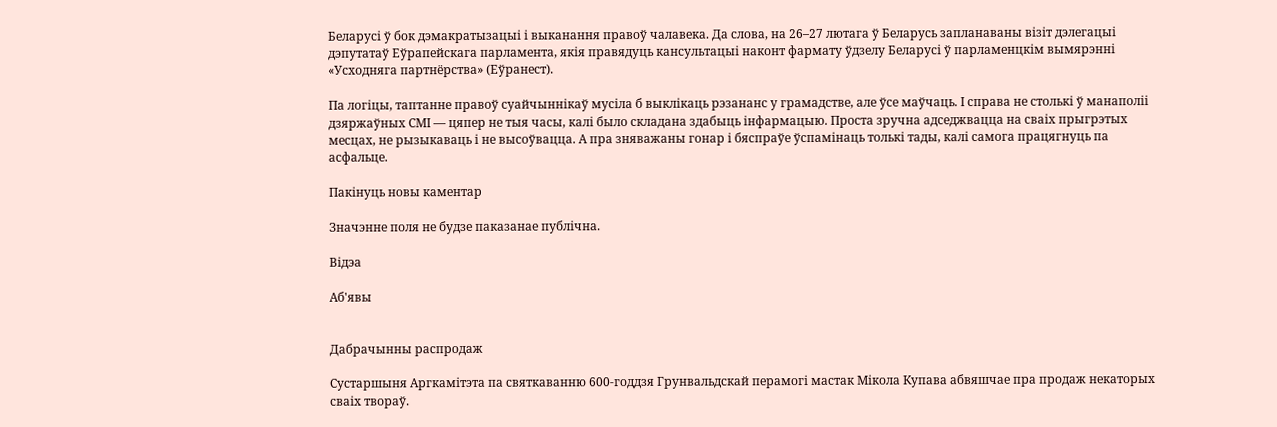Беларусі ў бок дэмакратызацыі і выканання правоў чалавека. Да слова, на 26–27 лютага ў Беларусь запланаваны візіт дэлегацыі дэпутатаў Еўрапейскага парламента, якія правядуць кансультацыі наконт фармату ўдзелу Беларусі ў парламенцкім вымярэнні «Усходняга партнёрства» (Еўранест).

Па логіцы, таптанне правоў суайчыннікаў мусіла б выклікаць рэзананс у грамадстве, але ўсе маўчаць. І справа не столькі ў манаполіі дзяржаўных СМІ — цяпер не тыя часы, калі было складана здабыць інфармацыю. Проста зручна адседжвацца на сваіх прыгрэтых месцах, не рызыкаваць і не высоўвацца. А пра зняважаны гонар і бяспраўе ўспамінаць толькі тады, калі самога працягнуць па асфальце.

Пакінуць новы каментар

Значэнне поля не будзе паказанае публічна.

Відэа

Аб'явы


Дабрачынны распродаж

Сустаршыня Аргкамітэта па святкаванню 600-годдзя Грунвальдскай перамогі мастак Мікола Купава абвяшчае пра продаж некаторых сваіх твораў.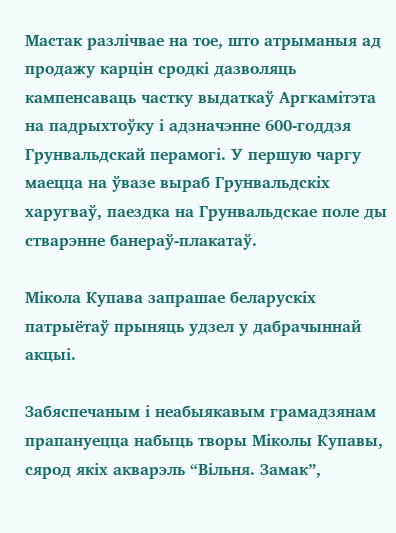Мастак разлічвае на тое, што атрыманыя ад продажу карцін сродкі дазволяць кампенсаваць частку выдаткаў Аргкамітэта на падрыхтоўку і адзначэнне 600-годдзя Грунвальдскай перамогі. У першую чаргу маецца на ўвазе выраб Грунвальдскіх харугваў, паездка на Грунвальдскае поле ды стварэнне банераў-плакатаў.

Мікола Купава запрашае беларускіх патрыётаў прыняць удзел у дабрачыннай акцыі.

Забяспечаным і неабыякавым грамадзянам прапануецца набыць творы Міколы Купавы, сярод якіх акварэль “Вільня. Замак”,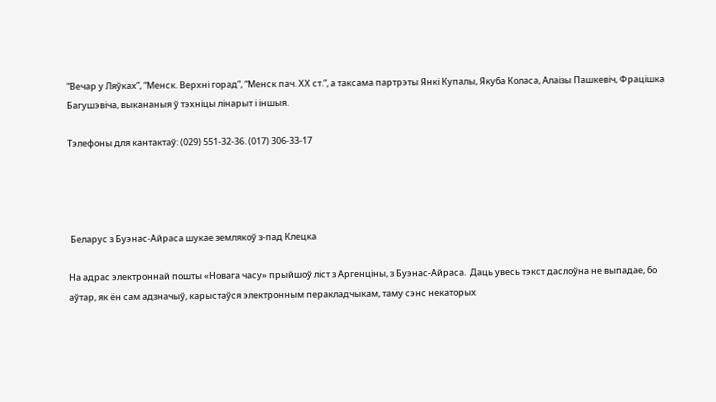“Вечар у Ляўках”, “Менск. Верхні горад”, “Менск пач. ХХ ст.”, а таксама партрэты Янкі Купалы, Якуба Коласа, Алаізы Пашкевіч, Фрацішка Багушэвіча, выкананыя ў тэхніцы лінарыт і іншыя.

Тэлефоны для кантактаў: (029) 551-32-36. (017) 306-33-17




 Беларус з Буэнас-Айраса шукае землякоў з-пад Клецка

На адрас электроннай пошты «Новага часу» прыйшоў ліст з Аргенціны, з Буэнас-Айраса.  Даць увесь тэкст даслоўна не выпадае, бо аўтар, як ён сам адзначыў, карыстаўся электронным перакладчыкам, таму сэнс некаторых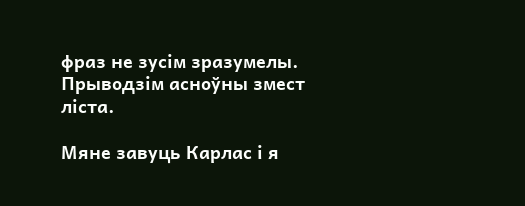фраз не зусім зразумелы. Прыводзім асноўны змест ліста.

Мяне завуць Карлас і я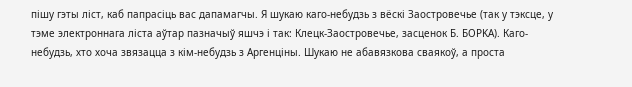пішу гэты ліст, каб папрасіць вас дапамагчы. Я шукаю каго-небудзь з вёскі Заостровечье (так у тэксце, у тэме электроннага ліста аўтар пазначыў яшчэ і так: Клецк-Заостровечье, засценок Б. БОРKA). Каго-небудзь, хто хоча звязацца з кім-небудзь з Аргенціны. Шукаю не абавязкова сваякоў, а проста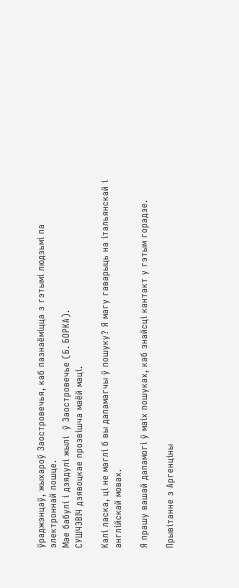ўраджэнцаў, жыхароў Заостровечья, каб пазнаёміцца з гэтымі людзьмі па электроннай пошце.
Мае бабулі і дзядулі жылі  ў Заостровечье (Б. БОРKA).
СУШЧЭВІЧ дзявоцкае прозвішча маёй маці.

Калі ласка, ці не маглі б вы дапамагчы ў пошуку? Я магу гаварыць на італьянскай і
англійскай мовах.

Я прашу вашай дапамогі ў маіх пошуках, каб знайсці кантакт у гэтым горадзе.

Прывітанне з Аргенціны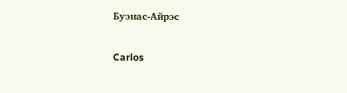Буэнас-Айрэс

Carlos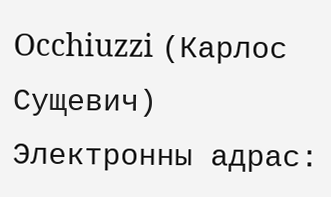Occhiuzzi (Карлос Сущевич)
Электронны адрас: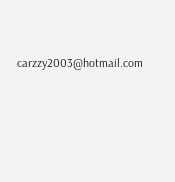carzzy2003@hotmail.com